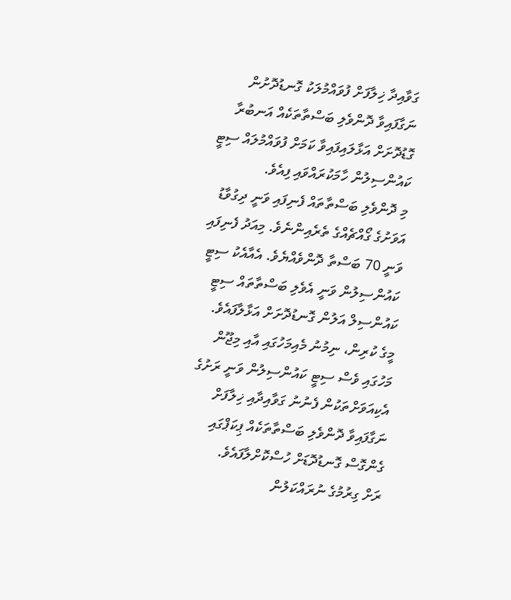ގަވާއިދާ ޚިލާފަށް ފުވައްމުލަކު ގޮނޑުދޮށުން ނަގާފައިވާ ދޮންވެލި ބަސްތާތަކެއް އަނބުރާ ގޮޑުދޮށަށް އަޅާލައިފައިވާ ކަމަށް ފުވައްމުލައް ސިޓީ ކައުންސިލުން ހާމަކުރައްވައި ފިއެވެ.
މި ދޮންވެލި ބަސްތާތައް ފެނިފައި ވަނީ ދިގުވާޑު އަވަށުގެ ގޯއްޗެއްގެ ތެރެއިންނެވެ. މިއަދު ފެނިފައި ވަނީ 70 ބަސްތާ ދޮންވެއްޔެވެ. އެއާއެކު ސިޓީ ކައުންސިލުން ވަނީ އެވެލި ބަސްތާތައް ސިޓީ ކައުންސިލް އަލުން ގޮނޑުދޮށަށް އަޅާލާފައެވެ.
މީގެ ކުރިން، ނިމުނު މެއިމަހުގައި އާއި މިޖޫން މަހުގައި ވެސް ސިޓީ ކައުންސިލުން ވަނީ ރަށުގެ އެކިއަވަށްތަކުން ފެނުނު ގަވާއިދާއި ޚިލާފަށް ނަގާފައިވާ ދޮންވެލި ބަސްތާތަކެއް ޕިކަޕްގައި ގެންގޮސް ގޮނޑުދޮޑަށް ހުސްކޮށްލާފައެވެ.
ރަށް ގިރުމުގެ ނުރައްކަލުން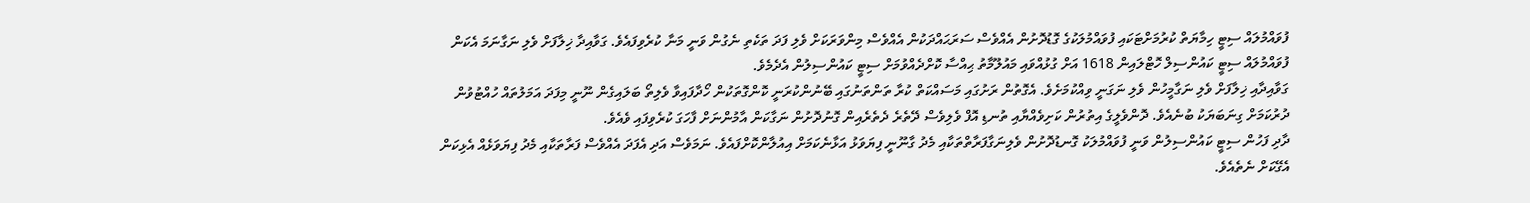ފުވައްމުލައް ސިޓީ ހިމާޔަތް ކުރުމަށްޓަކައި ފުވައްމުލަކުގެ ގޮޑުދޮށުން އެއްވެސް ސަރަޙައްދަކުން އެއްވެސް މިންވަރަކަށް ވެލި ފަދަ ތަކެތި ނެގުން ވަނީ މަނާ ކުރެވިފައެވެ. ގަވާއިދާ ޚިލާފަށް ވެލި ނަގާނަމަ އެކަން ފުވައްމުލައް ސިޓީ ކައުންސިލް ހޮޓްލައިން 1618 އަށް ގުޅުއްވައި މައުލޫމާތު ޙިއްސާ ކޮށްދެއްވުމަށް ސިޓީ ކައުންސިލުން އެދެމެވެ.
ގަވާއިދާއި ޚިލާފަށް ވެލި ނަގާމީހުން ވެލި ނަގަނީ ވިއްކުމަށެވެ. އެގޮތުން ރަށުގައި މަސައްކަތް ކުރާ ތަންތަނުގައި ބޭނުންކުރަނީ ކޮންގޮތަކުން ހޯދާފައިވާ ވެލިތޯ ބަލައިގެން ނޫނީ މިފަދަ އަމަލުތައް ހުއްޓުވުން ދުރުކަމަށް ގިނަބަޔަކު ބުނެއެވެ. ދޮންވެލީގެ އިތުރުން ކަށިވެއްޔާއި ތުނޑި އޮފް ވެލިވެސް ދޭތެރެ ދެތެރެއިން ގޮނުދޮށުން ނަގާކަން އާމުންނަށް ފާހަގަ ކުރެވިފައި ވެއެވެ.
ދާދި ފަހުން ސިޓީ ކައުންސިލުން ވަނީ ފުވައްމުލަކު ގޮނޑުދޮށުން ވެލިނަގާފަރާތްތަކާއި މެދު ގާނޫނީ ފިޔަވަޅު އަޅާނެކަމަށް އިއުލާންކޮށްފައެވެ. ނަމަވެސް އަދި އެފަދަ އެއްވެސް ފަރާތަކާއި މެދު ފިޔަވަޅެއް އެޅިކަން އެގޭކަށް ނެތެއެވެ.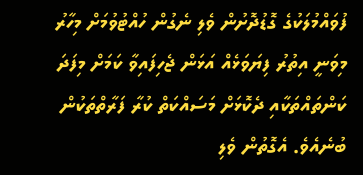ފުވައްމުލަކުގެ ގޮޑުދޮށުން ވެލި ނެގުން ހުއްޓުވުމަށް މިހާރު މިވަނީ އިތުރު ފިޔަވަޅެއް އަޅަން ޖެހިފައިވާ ކަމަށް މިފަދަ ކަންތައްތަކާއި ދެކޮޅަށް މަސައްކަތް ކުރާ ފަރާތްތަކުން ބުނެއެވެ. އެގޮތުން ވެލި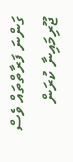ގަންނަ ފަރާތްތައް ވެސް ޖޫރިމައިނާ ކުރަން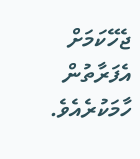ޖެހޭކަމަށް އެފަރާތުން ހާމަކުރެއެވެ.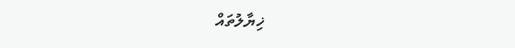ޚިޔާލުތައް